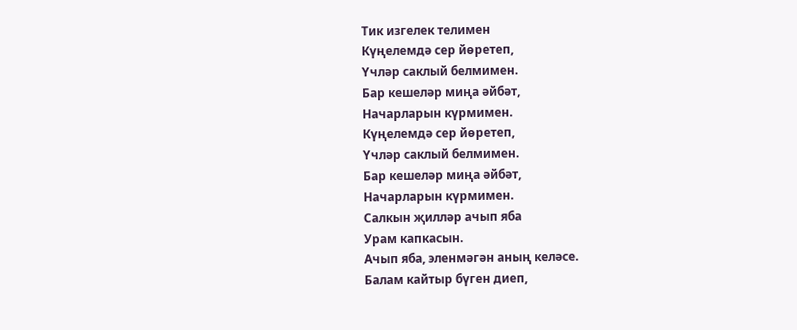Тик изгелек телимен
Күңелемдә сер йөретеп,
Үчләр саклый белмимен.
Бар кешеләр миңа әйбәт,
Начарларын күрмимен.
Күңелемдә сер йөретеп,
Үчләр саклый белмимен.
Бар кешеләр миңа әйбәт,
Начарларын күрмимен.
Салкын җилләр ачып яба
Урам капкасын.
Ачып яба, эленмәгән аның келәсе.
Балам кайтыр бүген диеп,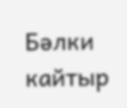Бәлки кайтыр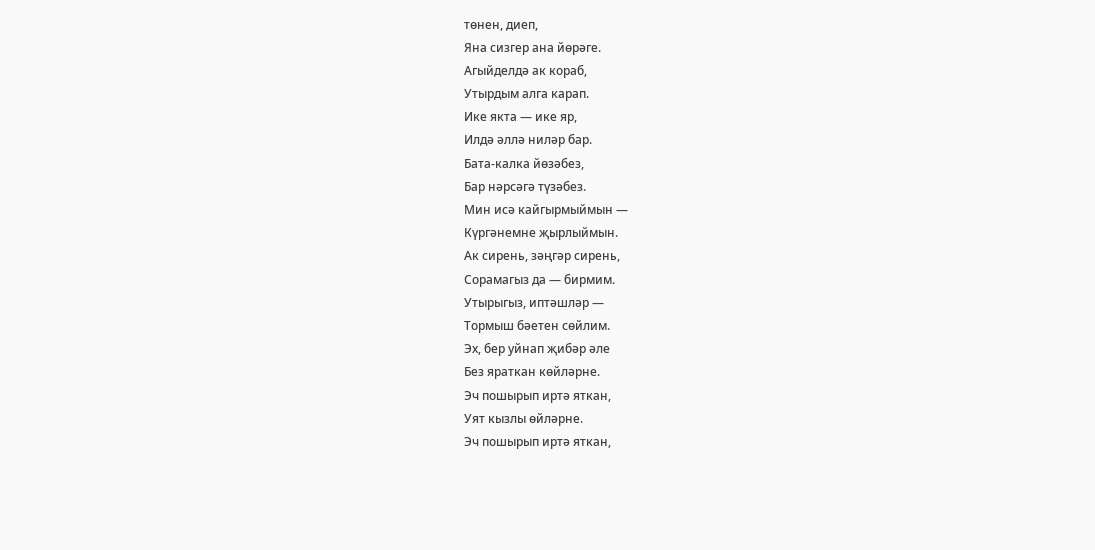төнен, диеп,
Яна сизгер ана йөрәге.
Агыйделдә ак кораб,
Утырдым алга карап.
Ике якта — ике яр,
Илдә әллә ниләр бар.
Бата-калка йөзәбез,
Бар нәрсәгә түзәбез.
Мин исә кайгырмыймын —
Күргәнемне җырлыймын.
Ак сирень, зәңгәр сирень,
Сорамагыз да — бирмим.
Утырыгыз, иптәшләр —
Тормыш бәетен сөйлим.
Эх, бер уйнап җибәр әле
Без яраткан көйләрне.
Эч пошырып иртә яткан,
Уят кызлы өйләрне.
Эч пошырып иртә яткан,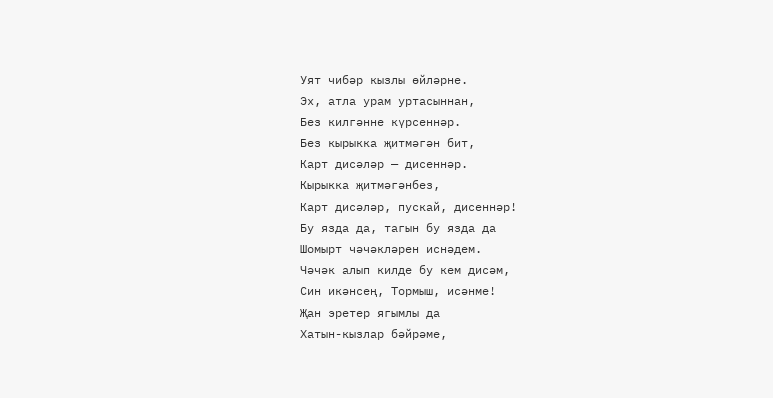Уят чибәр кызлы өйләрне.
Эх, атла урам уртасыннан,
Без килгәнне күрсеннәр.
Без кырыкка җитмәгән бит,
Карт дисәләр — дисеннәр.
Кырыкка җитмәгәнбез,
Карт дисәләр, пускай, дисеннәр!
Бу язда да, тагын бу язда да
Шомырт чәчәкләрен иснәдем.
Чәчәк алып килде бу кем дисәм,
Син икәнсең, Тормыш, исәнме!
Җан эретер ягымлы да
Хатын-кызлар бәйрәме,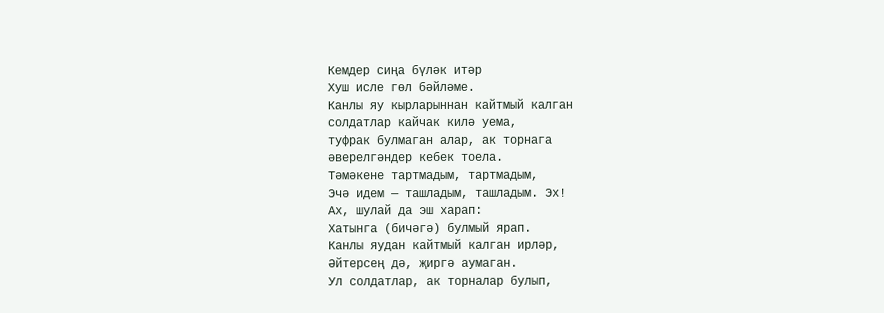Кемдер сиңа бүләк итәр
Хуш исле гөл бәйләме.
Канлы яу кырларыннан кайтмый калган
солдатлар кайчак килә уема,
туфрак булмаган алар, ак торнага
әверелгәндер кебек тоела.
Тәмәкене тартмадым, тартмадым,
Эчә идем — ташладым, ташладым. Эх!
Ах, шулай да эш харап:
Хатынга (бичәгә) булмый ярап.
Канлы яудан кайтмый калган ирләр,
Әйтерсең дә, җиргә аумаган.
Ул солдатлар, ак торналар булып,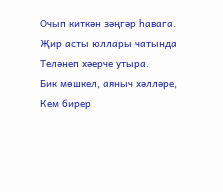Очып киткән зәңгәр һавага.
Җир асты юллары чатында
Теләнеп хәерче утыра.
Бик мөшкел, аяныч хәлләре,
Кем бирер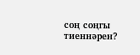соң соңгы тиеннәрен?